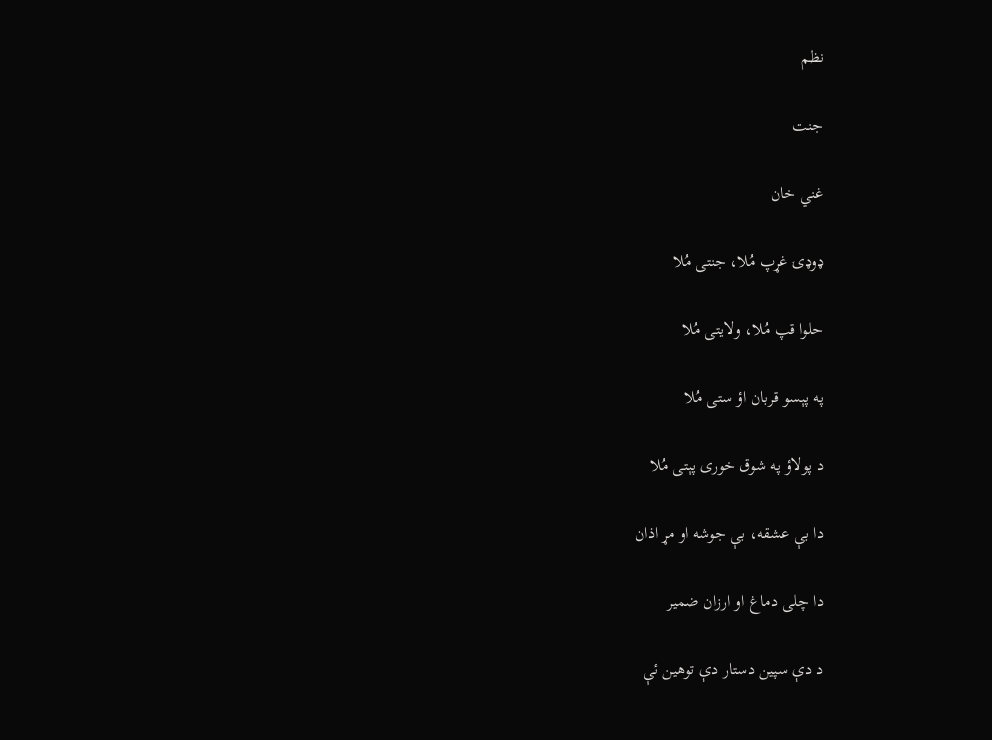نظم

جنت

غني خان

ډوډۍ غړپ مُلا، جنتی مُلا

حلوا قپ مُلا، ولايتی مُلا

په پېسو قربان اؤ ستی مُلا

د پولاؤ په شوق خوری پېتی مُلا

دا بې عشقه، بې جوشه او مړ اذان

دا چلی دماغ او ارزان ضمير

د دې سپين دستار دې توهين ئې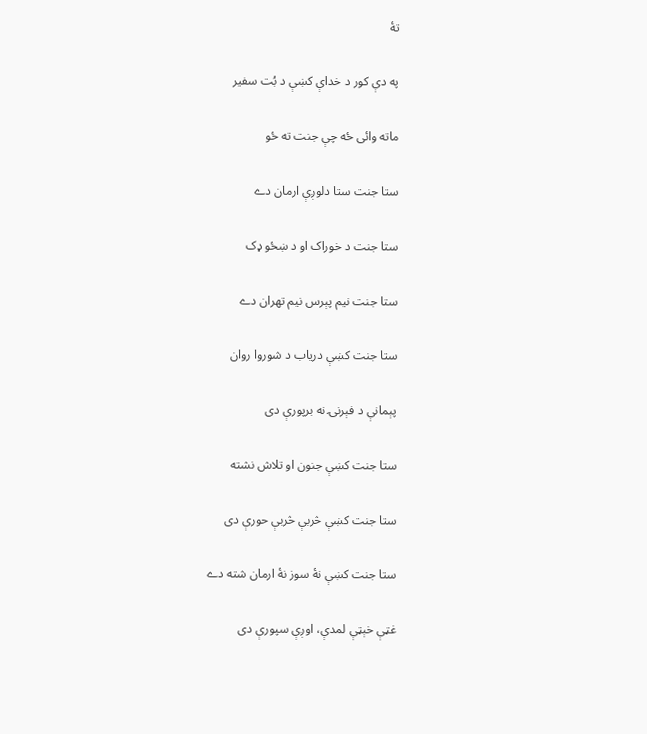تۀ

په دې کور د خداې کښې د بُت سفير

ماته وائی ځه چې جنت ته ځو

ستا جنت ستا دلوږې ارمان دے

ستا جنت د خوراک او د ښځو ډک

ستا جنت نيم پېرس نيم تهران دے

ستا جنت کښې درياب د شوروا روان

پېمانې د فېرنۍ نه برپورې دی

ستا جنت کښې جنون او تلاش نشته

ستا جنت کښې څربې څربې حورې دی

ستا جنت کښې نۀ سوز نۀ ارمان شته دے

غټې خېټې لمدې، اوږې سپورې دی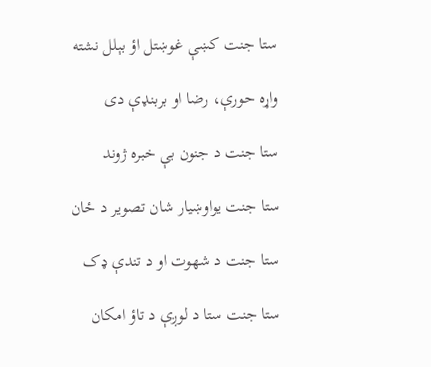ستا جنت کښې غوښتل اؤ بېلل نشته

واړه حورې، رضا او بربنډې دی

ستا جنت د جنون بې خبره ژوند

ستا جنت يواوښيار شان تصوير د ځان

ستا جنت د شهوت او د تندې ډک

ستا جنت ستا د لوږې د تاؤ امکان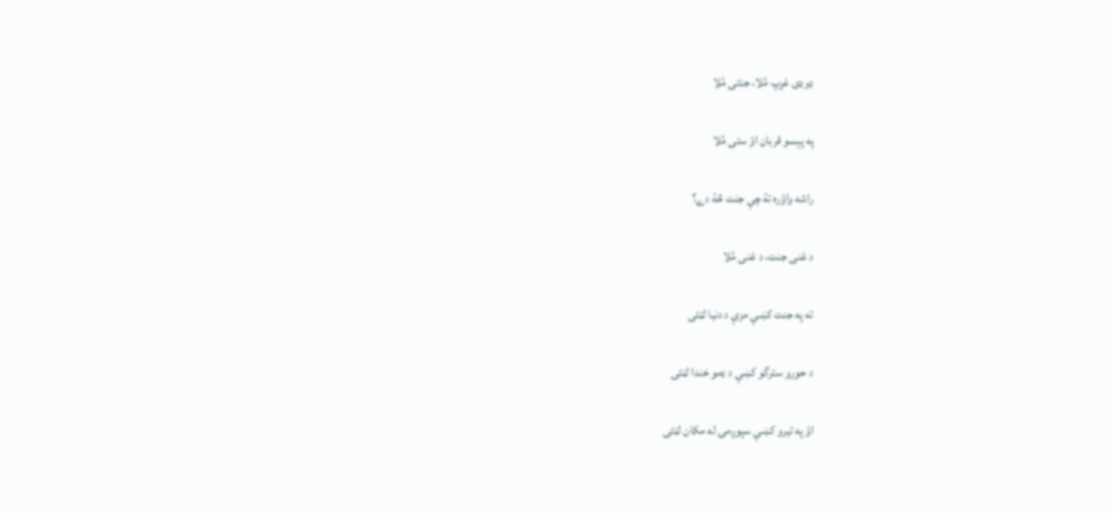ډوډی غړپ مُلا، جنتی مُلا

په پېسو قربان اؤ ستی مُلا

راشه واؤره تۀ چې جنت څۀ دے؟

د غنی جنت، د غنی مُلا

ته په جنت کښې مزې د دنيا لټئی

د حورو سترگو کښې د ډمو خندا لټئی

اؤ په تيرو کښې سپوږمۍ له مکان لټئی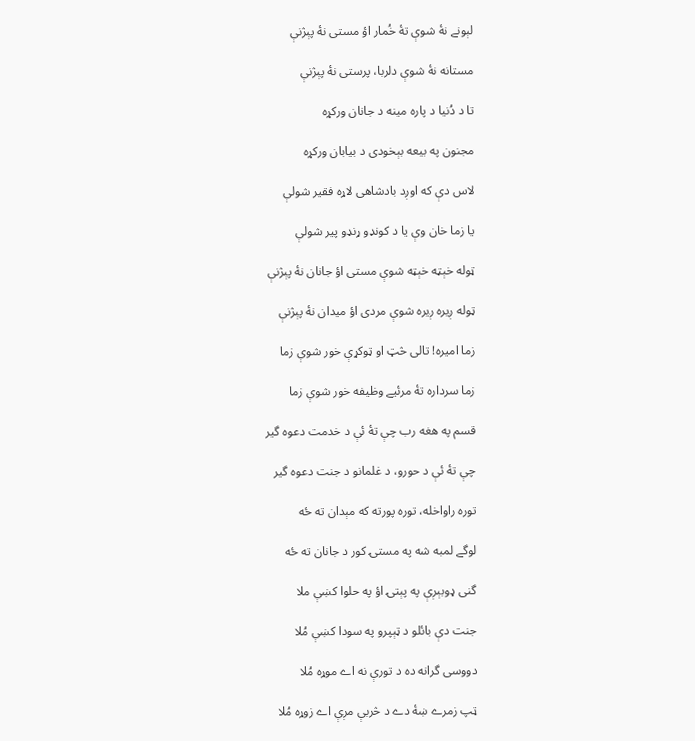لېونے نۀ شوې تۀ خُمار اؤ مستی نۀ پېژنې

مستانه نۀ شوې دلربا، پرستی نۀ پېژنې

تا د دُنيا د پاره مينه د جانان ورکړه

مجنون په بيعه بېخودی د بيابان ورکړه

لاس دې که اوږد بادشاهی لاړه فقير شولې

يا زما خان وې يا د کونډو ړنډو پير شولې

ټوله خېټه خېټه شوې مستی اؤ جانان نۀ پېژنې

ټوله ږيره ږيره شوې مردی اؤ ميدان نۀ پېژنې

زما اميره! تالی څټ او ټوکړې خور شوې زما

زما سرداره تۀ مرئيے وظيفه خور شوې زما

قسم په هغه رب چې تۀ ئې د خدمت دعوه گير

چې تۀ ئې د حورو، د غلمانو د جنت دعوه گير

توره راواخله، توره پورته که مېدان ته ځه

لوگے لمبه شه په مستۍ کور د جانان ته ځه

گنی ډوبېږې په پېتۍ اؤ په حلوا کښې ملا

جنت دې بائلو د ټېپرو په سودا کښې مُلا

دووسی گرانه ده د تورې نه اے موړه مُلا

ټپ زمرے ښۀ دے د څربې مږې اے زوړه مُلا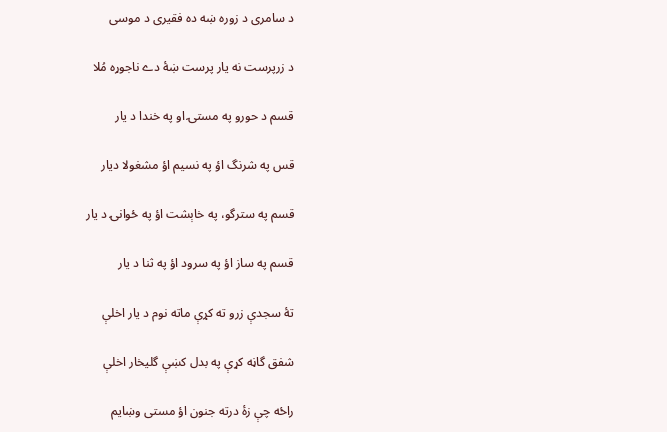د سامری د زوره ښه ده فقيری د موسی

د زرپرست نه يار پرست ښۀ دے ناجوړه مُلا

قسم د حورو په مستۍ او په خندا د يار

قس په شرنگ اؤ په نسيم اؤ مشغولا ديار

قسم په سترگو، په خاېشت اؤ په ځوانۍ د يار

قسم په ساز اؤ په سرود اؤ په ثنا د يار

تۀ سجدې زرو ته کړې ماته نوم د يار اخلې

شفق گاڼه کړې په بدل کښې گليخار اخلې

راځه چې زۀ درته جنون اؤ مستی وښايم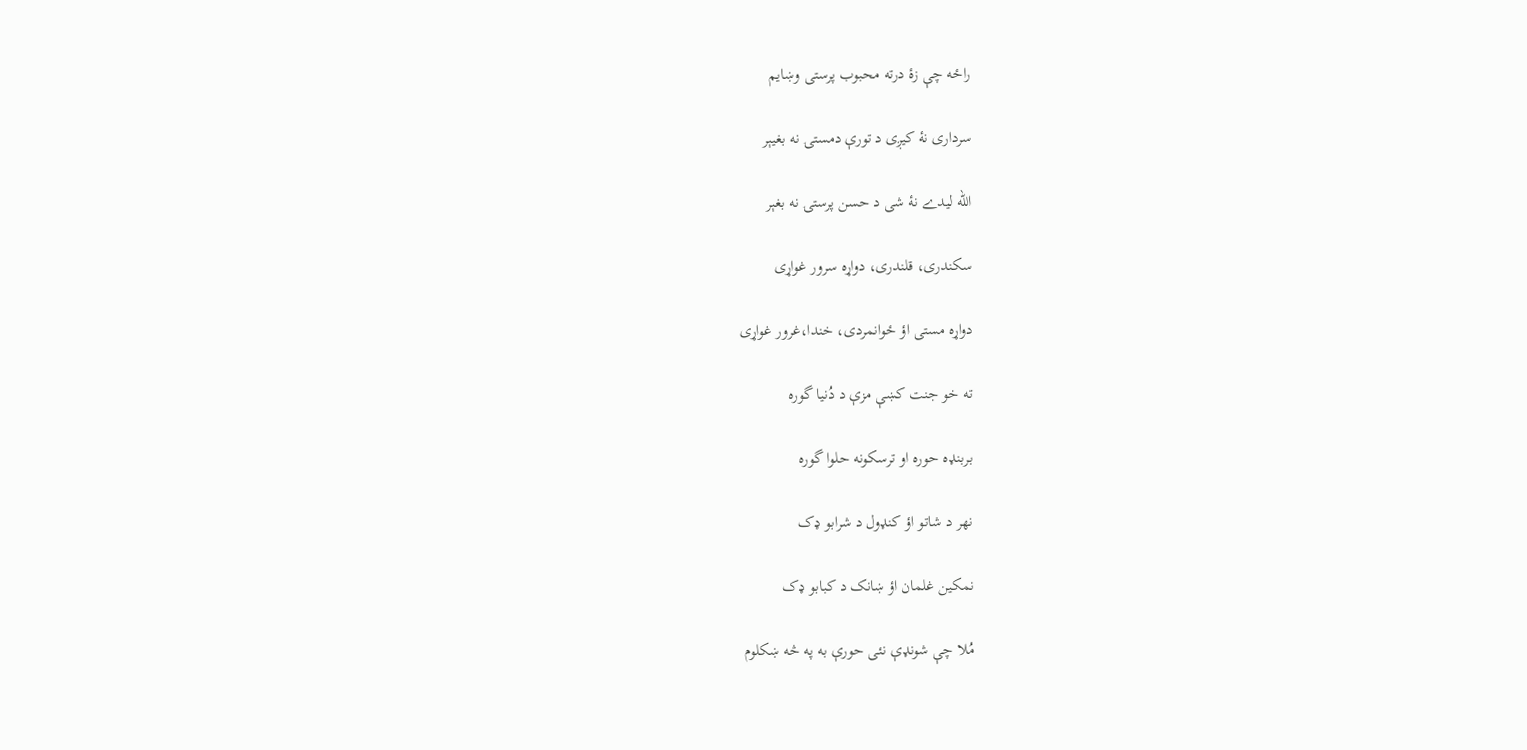راځه چې زۀ درته محبوب پرستی وښايم

سرداری نۀ کيږی د تورې دمستۍ نه بغيېر

الله ليدے نۀ شی د حسن پرستۍ نه بغېر

سکندری، قلندری، دواړه سرور غواړی

دواړه مستی اؤ ځوانمردی، خندا،غرور غواړی

ته خو جنت کښې مزې د دُنيا گوره

بربنډه حوره او ترسکونه حلوا گوره

نهر د شاتو اؤ کنډول د شرابو ډک

نمکين غلمان اؤ ښانک د کبابو ډک

مُلا چې شونډې نئی حورې به په څه ښکلوم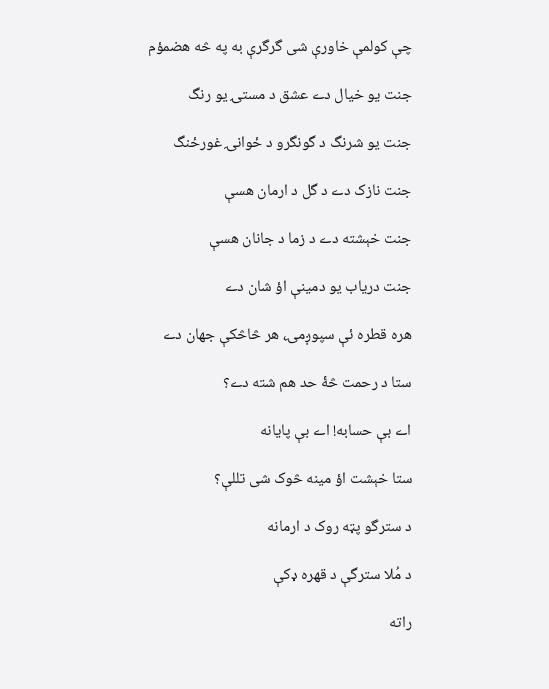چې کولمې خاورې شی گرگرې به په څه هضمؤم

جنت يو خيال دے عشق د مستۍ يو رنگ

جنت يو شرنگ د گونگرو د ځوانۍ غورځنگ

جنت نازک دے د گل د ارمان هسې

جنت خېشته دے د زما د جانان هسې

جنت درياب يو دمينې اؤ شان دے

هره قطره ئې سپوږمۍ، هر څاڅکې جهان دے

ستا د رحمت څۀ حد هم شته دے؟

اے بې حسابه! اے بې پايانه

ستا خېشت اؤ مينه څوک شی تللې؟

د سترگو پټه روک د ارمانه

د مُلا سترگې د قهره ډکې

راته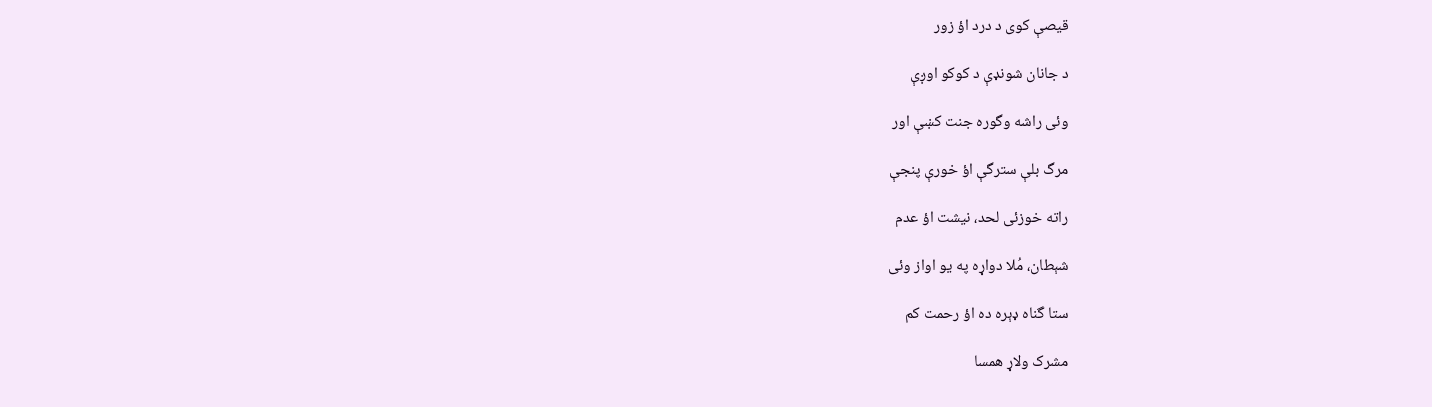قيصې کوی د درد اؤ زور

د جانان شونډې د کوکو اوږې

وئی راشه وگوره جنت کښې اور

مرگ بلې سترگې اؤ خورې پنجې

راته خوزئی لحد، نيشت اؤ عدم

شېطان، مُلا دواړه په يو اواز وئی

ستا گناه ډېره ده اؤ رحمت کم

مشرک ولاړ همسا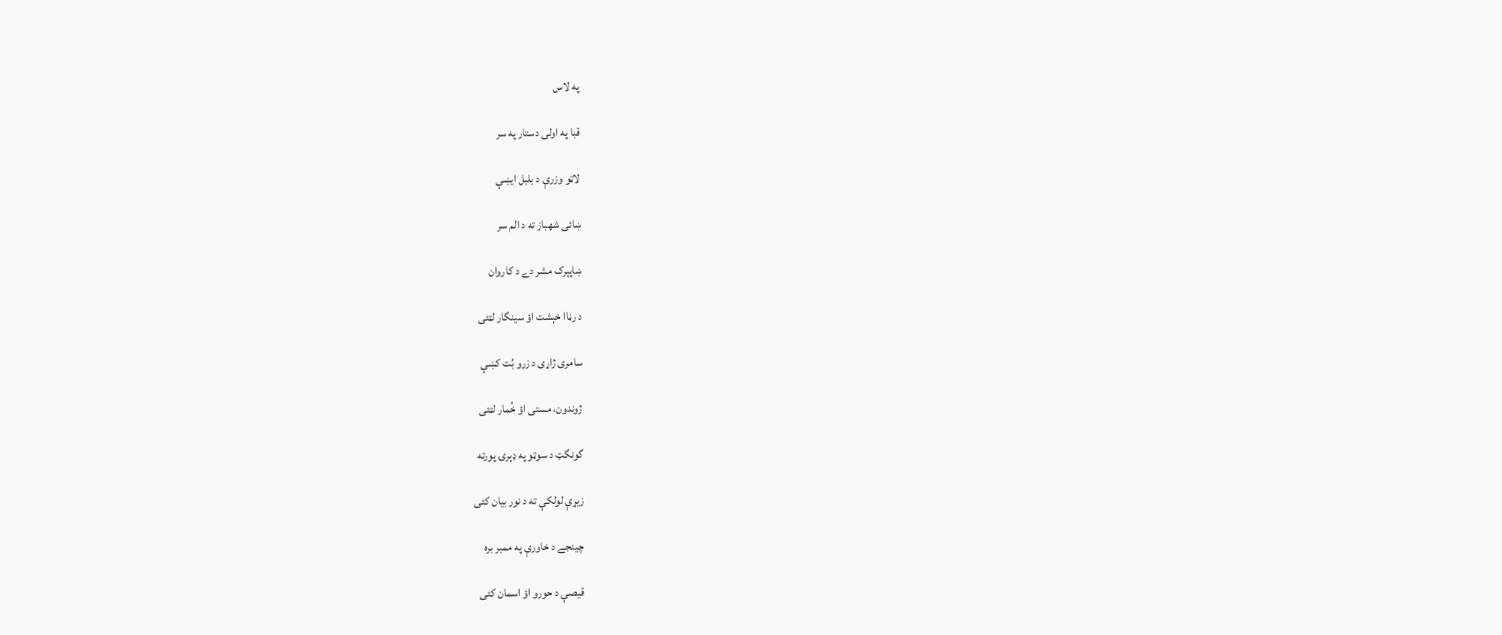په لاس

قبا په اولی دستار په سر

لاټو وزرې د بلبل ايښې

ښائی شهباز ته د الم سر

ښاپېرک مشر دے د کاروان

د رڼاا خېشت اؤ سينگار لټئی

سامری ژاړی د زرو بُت کښې

ژوندون، مستی اؤ خُمار لټئی

گونگټ د سوټو په ډېرۍ پورته

زيړې لولکې ته د نور بيان کئی

چينجے د خاورې په ممبر بره

قيصې د حورو اؤ اسمان کئی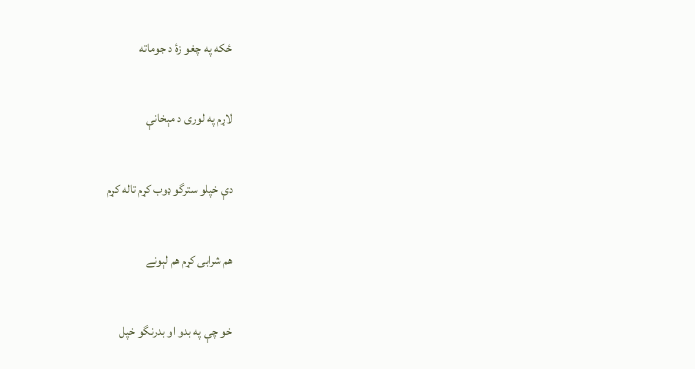ځکه په چغو زۀ د جوماته

لاړم په لوری د مېخانې

دې خپلو سترگو ډوب کړم تاله کړم

هم شرابی کړم هم لېونے

خو چې په بدو او بدرنگو خپل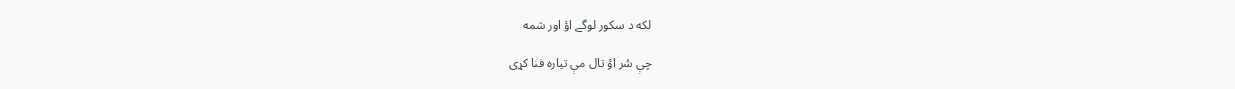لکه د سکور لوگے اؤ اور شمه

چې سُر اؤ تال مې تياره فنا کړی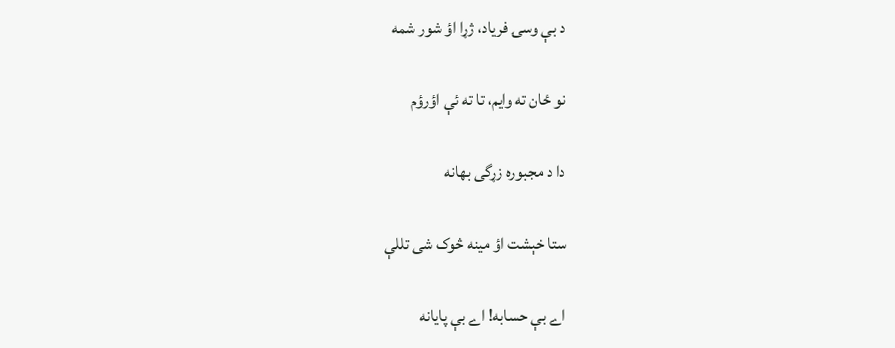د بې وسۍ فرياد، ژړا اؤ شور شمه

نو ځان ته وايم، تا ته ئې اؤرؤم

دا د مجبوره زړگی بهانه

ستا خېشت اؤ مينه څوک شی تللې

اے بې حسابه! اے بې پايانه